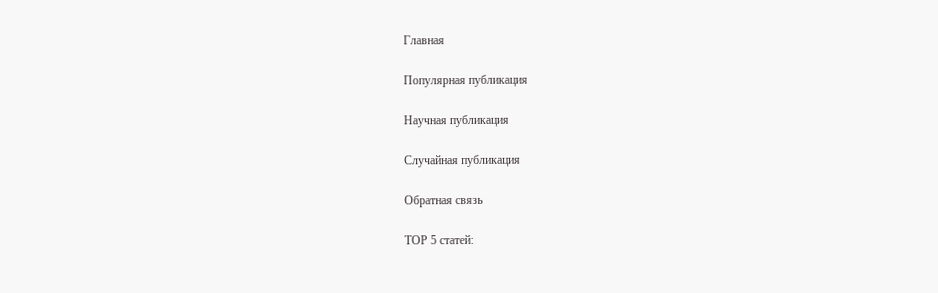Главная

Популярная публикация

Научная публикация

Случайная публикация

Обратная связь

ТОР 5 статей: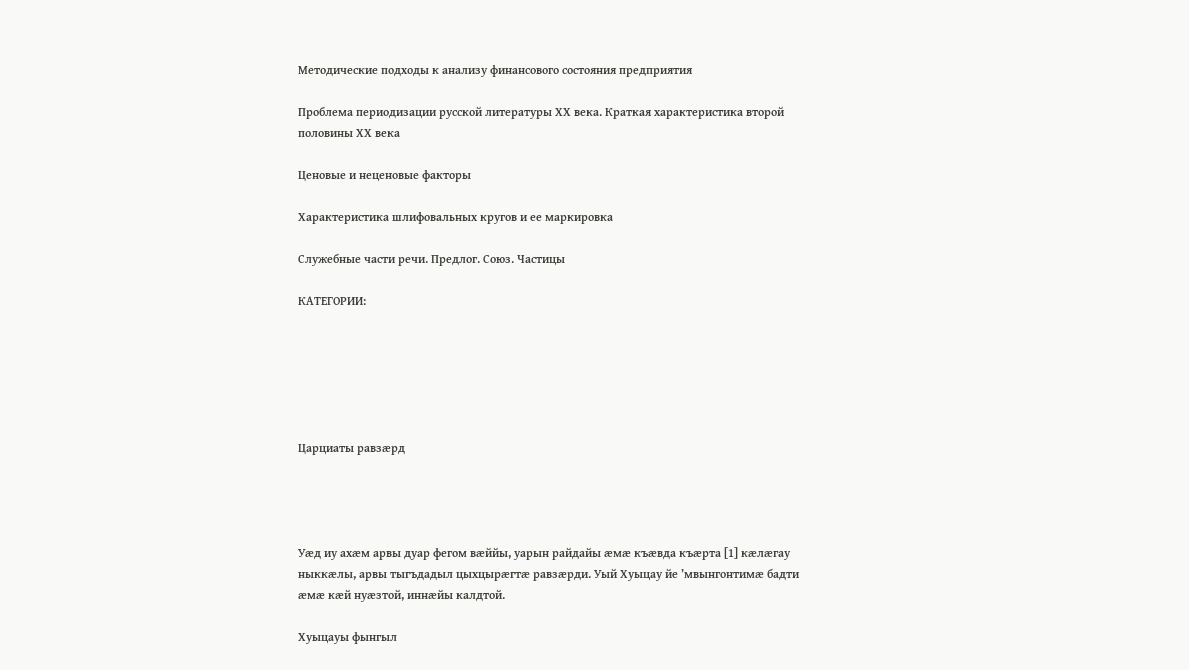Методические подходы к анализу финансового состояния предприятия

Проблема периодизации русской литературы ХХ века. Краткая характеристика второй половины ХХ века

Ценовые и неценовые факторы

Характеристика шлифовальных кругов и ее маркировка

Служебные части речи. Предлог. Союз. Частицы

КАТЕГОРИИ:






Царциаты равзæрд




Уæд иу ахæм арвы дуар фегом вæййы, уарын райдайы æмæ къæвда къæрта [1] кæлæгау ныккæлы, арвы тыгъдадыл цыхцырæгтæ равзæрди. Уый Хуыцау йе ’мвынгонтимæ бадти æмæ кæй нуæзтой, иннæйы калдтой.

Хуыцауы фынгыл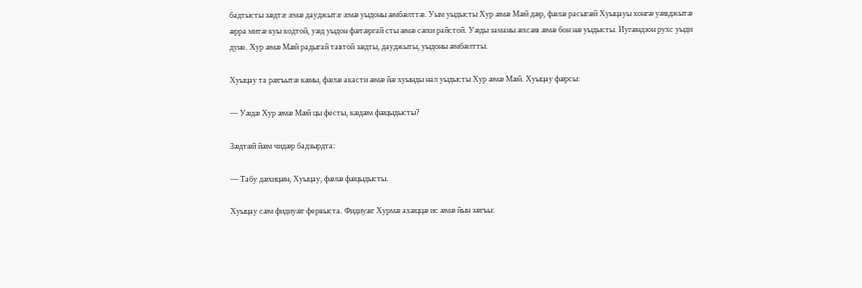бадтысты зæдтæ æмæ дауджытæ æмæ уыдоны æмбæлттæ. Уым уыдысты Хур æмæ Мæй дæр, фæлæ расыгæй Хуыцауы хонгæ уæвджытæ æрра митæ куы кодтой, уæд уыдон фæтæргай сты æмæ сæхи райстой. Уæды заманы æхсæв æмæ бон нæ уыдысты. Иугæндзон рухс уыди дуне. Хур æмæ Мæй радыгай тавтой зæдты, дауджыты, уыдоны æмбæлтты.

Хуыцау та рæгъытæ кæны, фæлæ акасти æмæ йæ хуынды нал уыдысты Хур æмæ Мæй. Хуыцау фæрсы:

— Уæдæ Хур æмæ Мæй цы фесты, кæдæм фæцыдысты?

Зæдтæй йæм чидæр бадзырдта:

— Табу дæхицæн, Хуыцау, фæлæ фæцыдысты.

Хуыцау сæм фидиуæг фервыста. Фидиуæг Хурмæ ахæццæ ис æмæ йын зæгъы: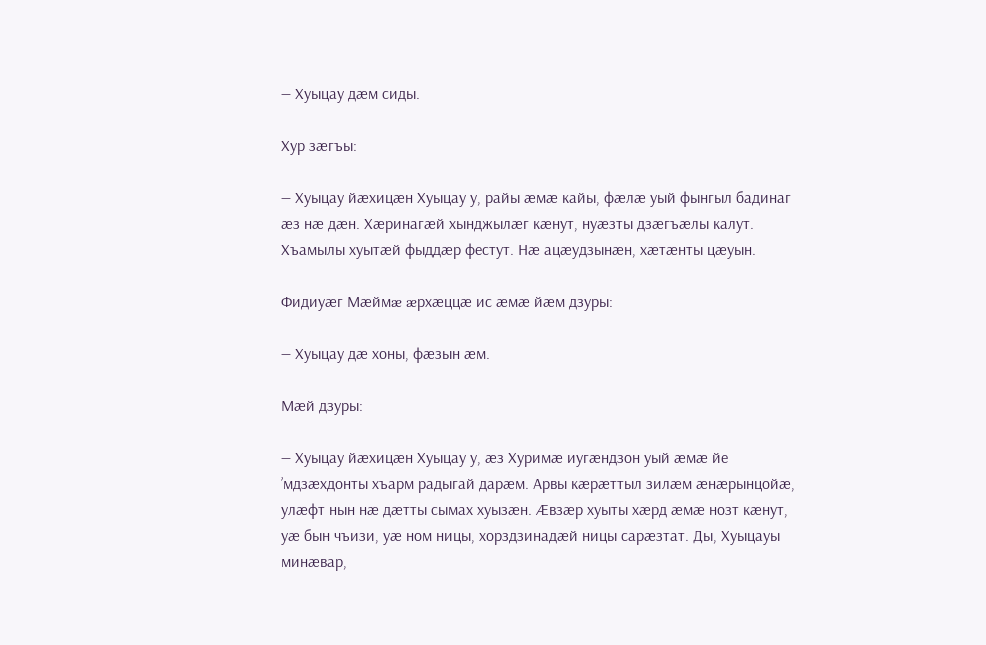— Хуыцау дæм сиды.

Хур зæгъы:

— Хуыцау йæхицæн Хуыцау у, райы æмæ кайы, фæлæ уый фынгыл бадинаг æз нæ дæн. Хæринагæй хынджылæг кæнут, нуæзты дзæгъæлы калут. Хъамылы хуытæй фыддæр фестут. Нæ ацæудзынæн, хæтæнты цæуын.

Фидиуæг Мæймæ æрхæццæ ис æмæ йæм дзуры:

— Хуыцау дæ хоны, фæзын æм.

Мæй дзуры:

— Хуыцау йæхицæн Хуыцау у, æз Хуримæ иугæндзон уый æмæ йе ’мдзæхдонты хъарм радыгай дарæм. Арвы кæрæттыл зилæм æнæрынцойæ, улæфт нын нæ дæтты сымах хуызæн. Æвзæр хуыты хæрд æмæ нозт кæнут, уæ бын чъизи, уæ ном ницы, хорздзинадæй ницы сарæзтат. Ды, Хуыцауы минæвар,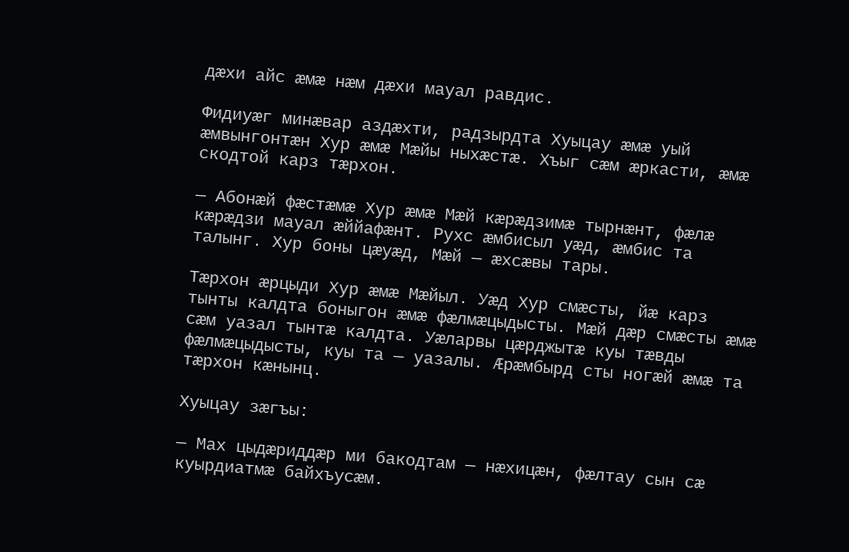дæхи айс æмæ нæм дæхи мауал равдис.

Фидиуæг минæвар аздæхти, радзырдта Хуыцау æмæ уый æмвынгонтæн Хур æмæ Мæйы ныхæстæ. Хъыг сæм æркасти, æмæ скодтой карз тæрхон.

— Абонæй фæстæмæ Хур æмæ Мæй кæрæдзимæ тырнæнт, фæлæ кæрæдзи мауал æййафæнт. Рухс æмбисыл уæд, æмбис та талынг. Хур боны цæуæд, Мæй — æхсæвы тары.

Тæрхон æрцыди Хур æмæ Мæйыл. Уæд Хур смæсты, йæ карз тынты калдта боныгон æмæ фæлмæцыдысты. Мæй дæр смæсты æмæ сæм уазал тынтæ калдта. Уæларвы цæрджытæ куы тæвды фæлмæцыдысты, куы та — уазалы. Æрæмбырд сты ногæй æмæ та тæрхон кæнынц.

Хуыцау зæгъы:

— Мах цыдæриддæр ми бакодтам — нæхицæн, фæлтау сын сæ куырдиатмæ байхъусæм.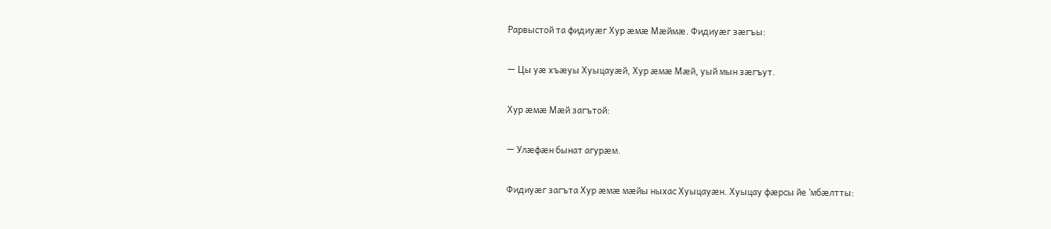Рарвыстой та фидиуæг Хур æмæ Мæймæ. Фидиуæг зæгъы:

— Цы уæ хъæуы Хуыцауæй, Хур æмæ Мæй, уый мын зæгъут.

Хур æмæ Мæй загътой:

— Улæфæн бынат агурæм.

Фидиуæг загъта Хур æмæ мæйы ныхас Хуыцауæн. Хуыцау фæрсы йе ’мбæлтты: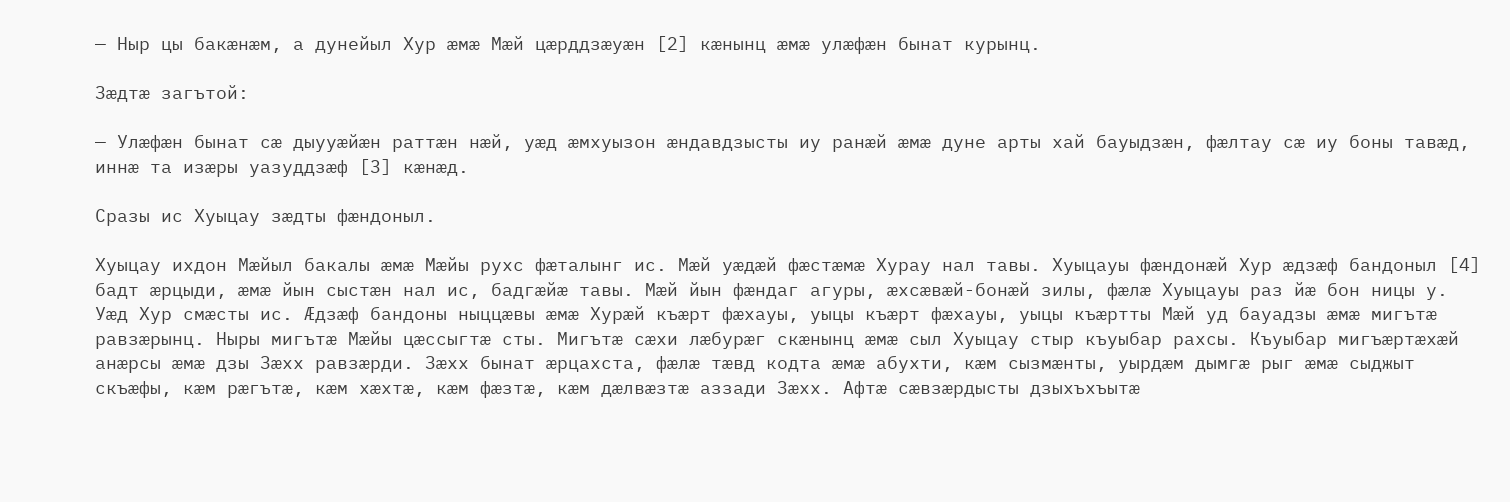— Ныр цы бакæнæм, а дунейыл Хур æмæ Мæй цæрддзæуæн [2] кæнынц æмæ улæфæн бынат курынц.

Зæдтæ загътой:

— Улæфæн бынат сæ дыууæйæн раттæн нæй, уæд æмхуызон æндавдзысты иу ранæй æмæ дуне арты хай бауыдзæн, фæлтау сæ иу боны тавæд, иннæ та изæры уазуддзæф [3] кæнæд.

Сразы ис Хуыцау зæдты фæндоныл.

Хуыцау ихдон Мæйыл бакалы æмæ Мæйы рухс фæталынг ис. Мæй уæдæй фæстæмæ Хурау нал тавы. Хуыцауы фæндонæй Хур æдзæф бандоныл [4] бадт æрцыди, æмæ йын сыстæн нал ис, бадгæйæ тавы. Мæй йын фæндаг агуры, æхсæвæй-бонæй зилы, фæлæ Хуыцауы раз йæ бон ницы у. Уæд Хур смæсты ис. Æдзæф бандоны ныццæвы æмæ Хурæй къæрт фæхауы, уыцы къæрт фæхауы, уыцы къæртты Мæй уд бауадзы æмæ мигътæ равзæрынц. Ныры мигътæ Мæйы цæссыгтæ сты. Мигътæ сæхи лæбурæг скæнынц æмæ сыл Хуыцау стыр къуыбар рахсы. Къуыбар мигъæртæхæй анæрсы æмæ дзы Зæхх равзæрди. Зæхх бынат æрцахста, фæлæ тæвд кодта æмæ абухти, кæм сызмæнты, уырдæм дымгæ рыг æмæ сыджыт скъæфы, кæм рæгътæ, кæм хæхтæ, кæм фæзтæ, кæм дæлвæзтæ аззади Зæхх. Афтæ сæвзæрдысты дзыхъхъытæ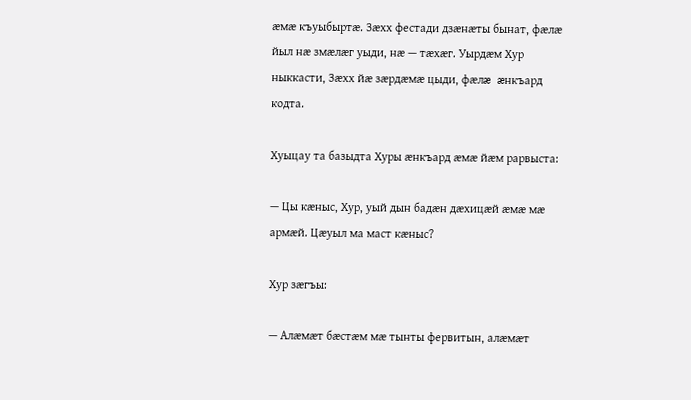æмæ къуыбыртæ. Зæхх фестади дзæнæты бынат, фæлæ йыл нæ змæлæг уыди, нæ — тæхæг. Уырдæм Хур ныккасти, Зæхх йæ зæрдæмæ цыди, фæлæ æнкъард кодта.

Хуыцау та базыдта Хуры æнкъард æмæ йæм рарвыста:

— Цы кæныс, Хур, уый дын бадæн дæхицæй æмæ мæ армæй. Цæуыл ма маст кæныс?

Хур зæгъы:

— Алæмæт бæстæм мæ тынты фервитын, алæмæт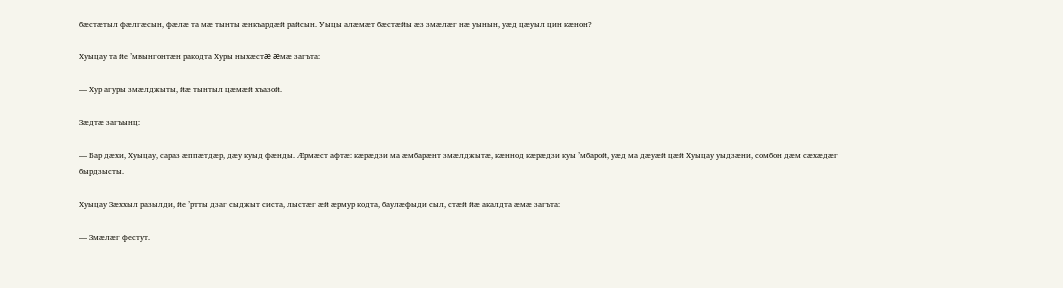бæстæтыл фæлгæсын, фæлæ та мæ тынты æнкъардæй райсын. Уыцы алæмæт бæстæйы æз змæлæг нæ уынын, уæд цæуыл цин кæнон?

Хуыцау та йе ’мвынгонтæн ракодта Хуры ныхæстæ æмæ загъта:

— Хур агуры змæлджыты, йæ тынтыл цæмæй хъазой.

Зæдтæ загъынц:

— Бар дæхи, Хуыцау, сараз æппæтдæр, дæу куыд фæнды. Æрмæст афтæ: кæрæдзи ма æмбарæнт змæлджытæ, кæннод кæрæдзи куы ’мбарой, уæд ма дæуæй цæй Хуыцау уыдзæни, сомбон дæм сæхæдæг бырдзысты.

Хуыцау Зæххыл разылди, йе ’ртты дзаг сыджыт систа, лыстæг æй æрмур кодта, баулæфыди сыл, стæй йæ акалдта æмæ загъта:

— Змæлæг фестут.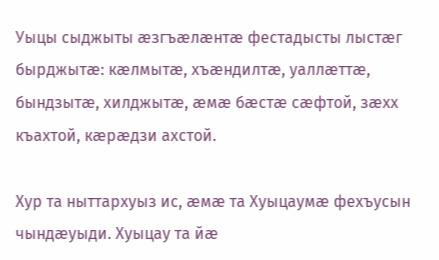Уыцы сыджыты æзгъæлæнтæ фестадысты лыстæг бырджытæ: кæлмытæ, хъæндилтæ, уаллæттæ, бындзытæ, хилджытæ, æмæ бæстæ сæфтой, зæхх къахтой, кæрæдзи ахстой.

Хур та ныттархуыз ис, æмæ та Хуыцаумæ фехъусын чындæуыди. Хуыцау та йæ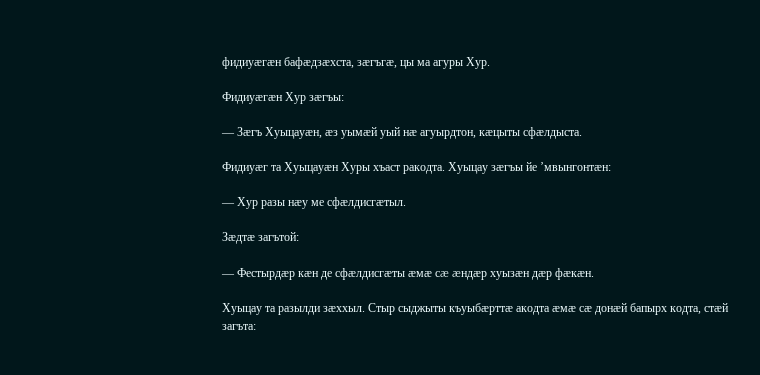фидиуæгæн бафæдзæхста, зæгъгæ, цы ма агуры Хур.

Фидиуæгæн Хур зæгъы:

— Зæгъ Хуыцауæн, æз уымæй уый нæ агуырдтон, кæцыты сфæлдыста.

Фидиуæг та Хуыцауæн Хуры хъаст ракодта. Хуыцау зæгъы йе ’мвынгонтæн:

— Хур разы нæу ме сфæлдисгæтыл.

Зæдтæ загътой:

— Фестырдæр кæн де сфæлдисгæты æмæ сæ æндæр хуызæн дæр фæкæн.

Хуыцау та разылди зæххыл. Стыр сыджыты къуыбæрттæ акодта æмæ сæ донæй бапырх кодта, стæй загъта: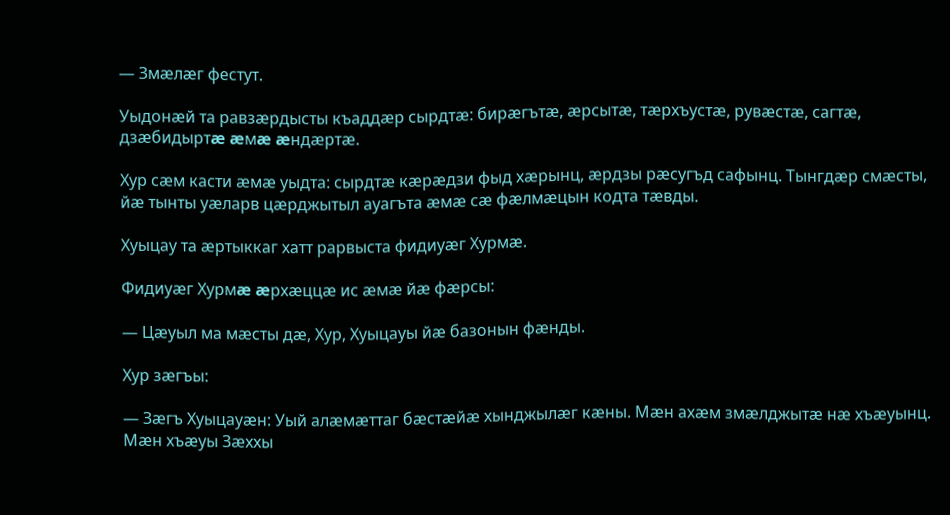— Змæлæг фестут.

Уыдонæй та равзæрдысты къаддæр сырдтæ: бирæгътæ, æрсытæ, тæрхъустæ, рувæстæ, сагтæ, дзæбидыртæ æмæ æндæртæ.

Хур сæм касти æмæ уыдта: сырдтæ кæрæдзи фыд хæрынц, æрдзы рæсугъд сафынц. Тынгдæр смæсты, йæ тынты уæларв цæрджытыл ауагъта æмæ сæ фæлмæцын кодта тæвды.

Хуыцау та æртыккаг хатт рарвыста фидиуæг Хурмæ.

Фидиуæг Хурмæ æрхæццæ ис æмæ йæ фæрсы:

— Цæуыл ма мæсты дæ, Хур, Хуыцауы йæ базонын фæнды.

Хур зæгъы:

— Зæгъ Хуыцауæн: Уый алæмæттаг бæстæйæ хынджылæг кæны. Мæн ахæм змæлджытæ нæ хъæуынц. Мæн хъæуы Зæххы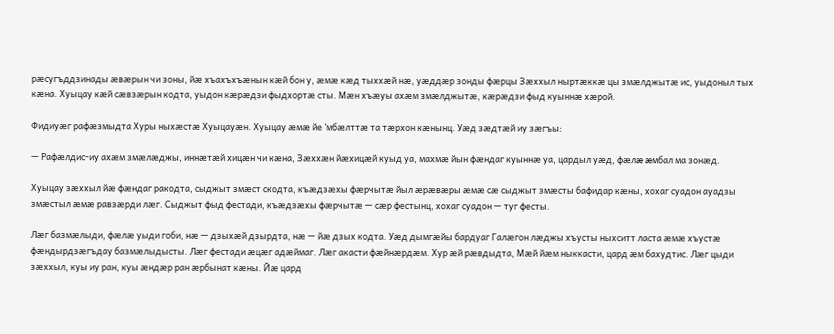рæсугъддзинады æвæрын чи зоны, йæ хъахъхъæнын кæй бон у, æмæ кæд тыххæй нæ, уæддæр зонды фæрцы Зæххыл ныртæккæ цы змæлджытæ ис, уыдоныл тых кæна. Хуыцау кæй сæвзæрын кодта, уыдон кæрæдзи фыдхортæ сты. Мæн хъæуы ахæм змæлджытæ, кæрæдзи фыд куыннæ хæрой.

Фидиуæг рафæзмыдта Хуры ныхæстæ Хуыцауæн. Хуыцау æмæ йе ’мбæлттæ та тæрхон кæнынц. Уæд зæдтæй иу зæгъы:

— Рафæлдис-иу ахæм змæлæджы, иннæтæй хицæн чи кæна, Зæххæн йæхицæй куыд уа, махмæ йын фæндаг куыннæ уа, цардыл уæд, фæлæ æмбал ма зонæд.

Хуыцау зæххыл йæ фæндаг ракодта, сыджыт змæст скодта, къæдзæхы фæрчытæ йыл æрæвæры æмæ сæ сыджыт змæсты бафидар кæны, хохаг суадон ауадзы змæстыл æмæ равзæрди лæг. Сыджыт фыд фестади, къæдзæхы фæрчытæ — сæр фестынц, хохаг суадон — туг фесты.

Лæг базмæлыди, фæлæ уыди гоби, нæ — дзыхæй дзырдта, нæ — йæ дзых кодта. Уæд дымгæйы бардуаг Галæгон лæджы хъусты ныхситт ласта æмæ хъустæ фæндырдзæгъдау базмæлыдысты. Лæг фестади æцæг адæймаг. Лæг акасти фæйнæрдæм. Хур æй рæвдыдта, Мæй йæм ныккасти, цард æм бахудтис. Лæг цыди зæххыл, куы иу ран, куы æндæр ран æрбынат кæны. Йæ цард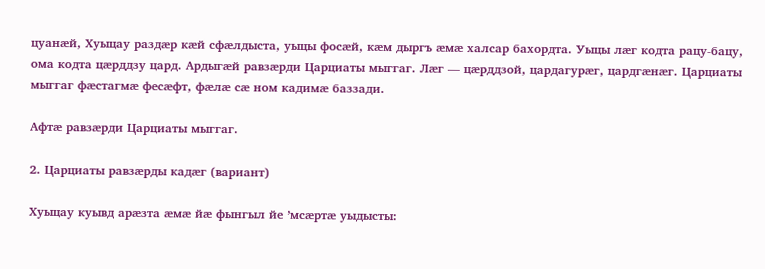цуанæй, Хуыцау раздæр кæй сфæлдыста, уыцы фосæй, кæм дыргъ æмæ халсар бахордта. Уыцы лæг кодта рацу-бацу, ома кодта цæрддзу цард. Ардыгæй равзæрди Царциаты мыггаг. Лæг — цæрддзой, цардагурæг, цардгæнæг. Царциаты мыггаг фæстагмæ фесæфт, фæлæ сæ ном кадимæ баззади.

Афтæ равзæрди Царциаты мыггаг.

2. Царциаты равзæрды кадæг (вариант)

Хуыцау куывд арæзта æмæ йæ фынгыл йе ’мсæртæ уыдысты: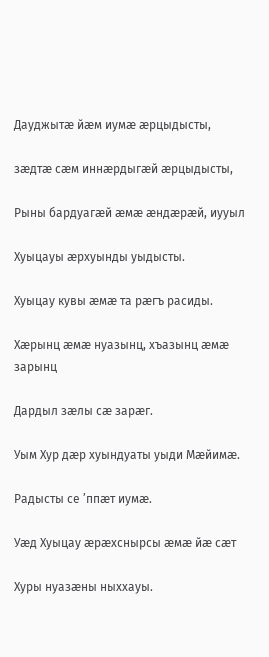Дауджытæ йæм иумæ æрцыдысты,

зæдтæ сæм иннæрдыгæй æрцыдысты,

Рыны бардуагæй æмæ æндæрæй, иууыл

Хуыцауы æрхуынды уыдысты.

Хуыцау кувы æмæ та рæгъ расиды.

Хæрынц æмæ нуазынц, хъазынц æмæ зарынц

Дардыл зæлы сæ зарæг.

Уым Хур дæр хуындуаты уыди Мæйимæ.

Радысты се ’ппæт иумæ.

Уæд Хуыцау æрæхснырсы æмæ йæ сæт

Хуры нуазæны ныххауы.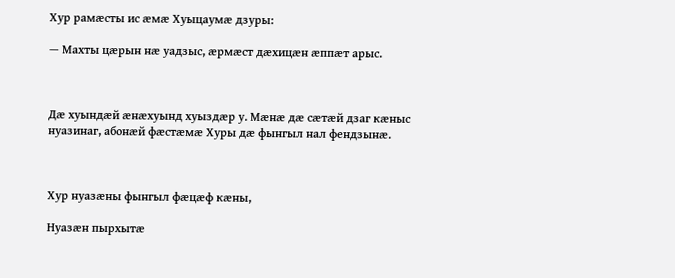Хур рамæсты ис æмæ Хуыцаумæ дзуры:

— Махты цæрын нæ уадзыс, æрмæст дæхицæн æппæт арыс.



Дæ хуындæй æнæхуынд хуыздæр у. Мæнæ дæ сæтæй дзаг кæныс нуазинаг, абонæй фæстæмæ Хуры дæ фынгыл нал фендзынæ.



Хур нуазæны фынгыл фæцæф кæны,

Нуазæн пырхытæ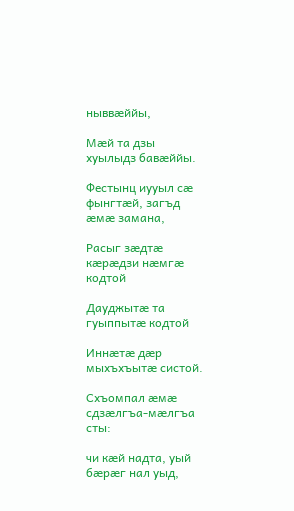ныввæййы,

Мæй та дзы хуылыдз бавæййы.

Фестынц иууыл сæ фынгтæй, загъд æмæ замана,

Расыг зæдтæ кæрæдзи нæмгæ кодтой

Дауджытæ та гуыппытæ кодтой

Иннæтæ дæр мыхъхъытæ систой.

Схъомпал æмæ сдзæлгъа-мæлгъа сты:

чи кæй надта, уый бæрæг нал уыд,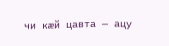чи кæй цавта — ацу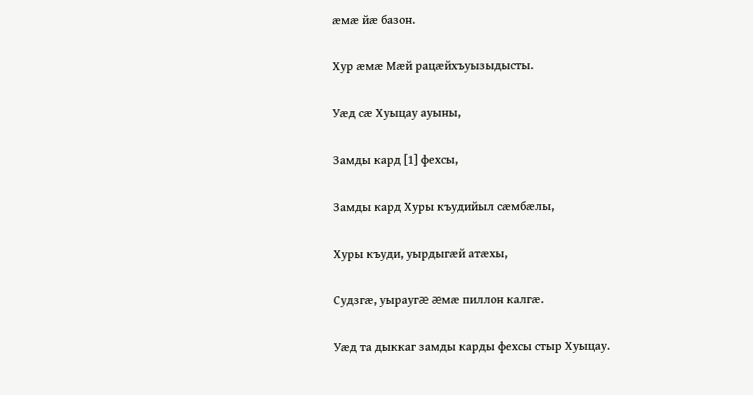æмæ йæ базон.

Хур æмæ Мæй рацæйхъуызыдысты.

Уæд сæ Хуыцау ауыны,

Замды кард [1] фехсы,

Замды кард Хуры къудийыл сæмбæлы,

Хуры къуди, уырдыгæй атæхы,

Судзгæ, уыраугæ æмæ пиллон калгæ.

Уæд та дыккаг замды карды фехсы стыр Хуыцау.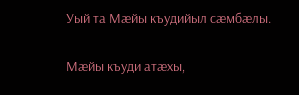Уый та Мæйы къудийыл сæмбæлы.

Мæйы къуди атæхы,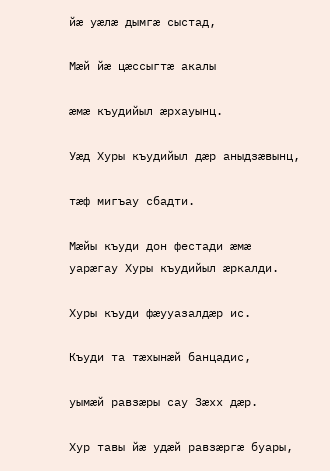йæ уæлæ дымгæ сыстад,

Мæй йæ цæссыгтæ акалы

æмæ къудийыл æрхауынц.

Уæд Хуры къудийыл дæр аныдзæвынц,

тæф мигъау сбадти.

Мæйы къуди дон фестади æмæ уарæгау Хуры къудийыл æркалди.

Хуры къуди фæууазалдæр ис.

Къуди та тæхынæй банцадис,

уымæй равзæры сау Зæхх дæр.

Хур тавы йæ удæй равзæргæ буары,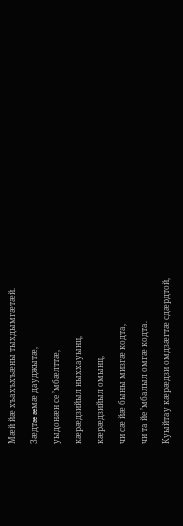Мæй йæ хъахъхъæны тыхдымгæтæй.

Зæдтæ æмæ дауджытæ,

уыдонæн се ’мбæлттæ,

кæрæдзийыл ныххауынц,

кæрæдзийыл омынц,

чи сæ йæ быны мизгæ кодта,

чи та йе ’мбалыл омгæ кодта.

Куыйтау кæрæдзи омдзæгтæ сдæрдтой,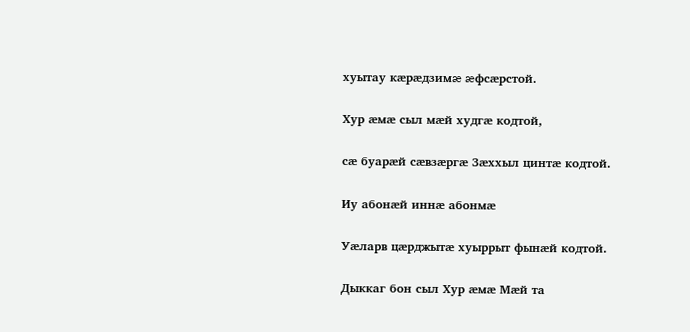хуытау кæрæдзимæ æфсæрстой.

Хур æмæ сыл мæй худгæ кодтой,

сæ буарæй сæвзæргæ Зæххыл цинтæ кодтой.

Иу абонæй иннæ абонмæ

Уæларв цæрджытæ хуыррыт фынæй кодтой.

Дыккаг бон сыл Хур æмæ Мæй та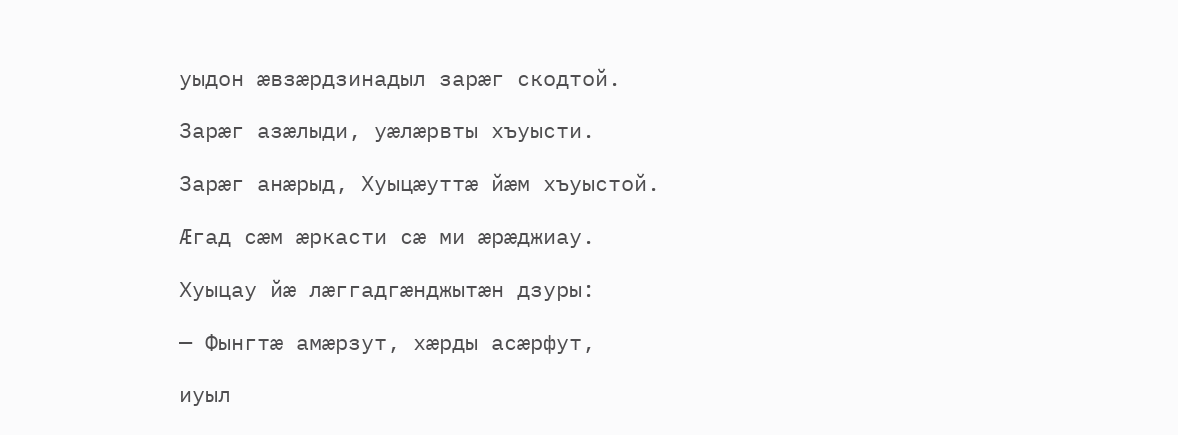уыдон æвзæрдзинадыл зарæг скодтой.

Зарæг азæлыди, уæлæрвты хъуысти.

Зарæг анæрыд, Хуыцæуттæ йæм хъуыстой.

Æгад сæм æркасти сæ ми æрæджиау.

Хуыцау йæ лæггадгæнджытæн дзуры:

— Фынгтæ амæрзут, хæрды асæрфут,

иуыл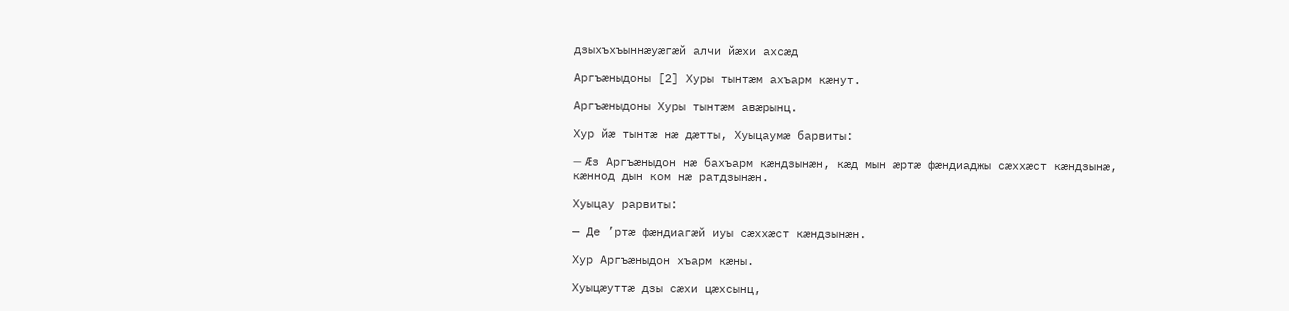дзыхъхъыннæуæгæй алчи йæхи ахсæд

Аргъæныдоны [2] Хуры тынтæм ахъарм кæнут.

Аргъæныдоны Хуры тынтæм авæрынц.

Хур йæ тынтæ нæ дæтты, Хуыцаумæ барвиты:

— Æз Аргъæныдон нæ бахъарм кæндзынæн, кæд мын æртæ фæндиаджы сæххæст кæндзынæ, кæннод дын ком нæ ратдзынæн.

Хуыцау рарвиты:

— Де ’ртæ фæндиагæй иуы сæххæст кæндзынæн.

Хур Аргъæныдон хъарм кæны.

Хуыцæуттæ дзы сæхи цæхсынц,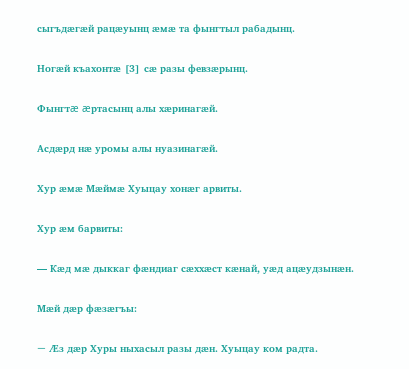сыгъдæгæй рацæуынц æмæ та фынгтыл рабадынц.

Ногæй къахонтæ [3] сæ разы февзæрынц.

Фынгтæ æртасынц алы хæринагæй.

Асдæрд нæ уромы алы нуазинагæй.

Хур æмæ Мæймæ Хуыцау хонæг арвиты.

Хур æм барвиты:

— Кæд мæ дыккаг фæндиаг сæххæст кæнай, уæд ацæудзынæн.

Мæй дæр фæзæгъы:

— Æз дæр Хуры ныхасыл разы дæн. Хуыцау ком радта.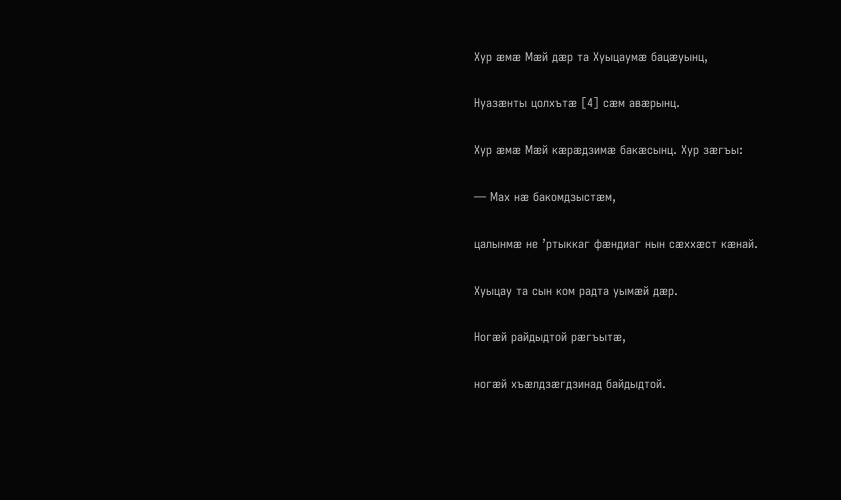Хур æмæ Мæй дæр та Хуыцаумæ бацæуынц,

Нуазæнты цолхътæ [4] сæм авæрынц.

Хур æмæ Мæй кæрæдзимæ бакæсынц. Хур зæгъы:

— Мах нæ бакомдзыстæм,

цалынмæ не ’ртыккаг фæндиаг нын сæххæст кæнай.

Хуыцау та сын ком радта уымæй дæр.

Ногæй райдыдтой рæгъытæ,

ногæй хъæлдзæгдзинад байдыдтой.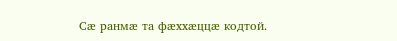Сæ ранмæ та фæххæццæ кодтой.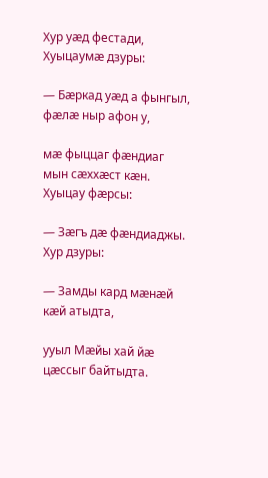Хур уæд фестади, Хуыцаумæ дзуры:

— Бæркад уæд а фынгыл, фæлæ ныр афон у,

мæ фыццаг фæндиаг мын сæххæст кæн. Хуыцау фæрсы:

— Зæгъ дæ фæндиаджы. Хур дзуры:

— Замды кард мæнæй кæй атыдта,

ууыл Мæйы хай йæ цæссыг байтыдта.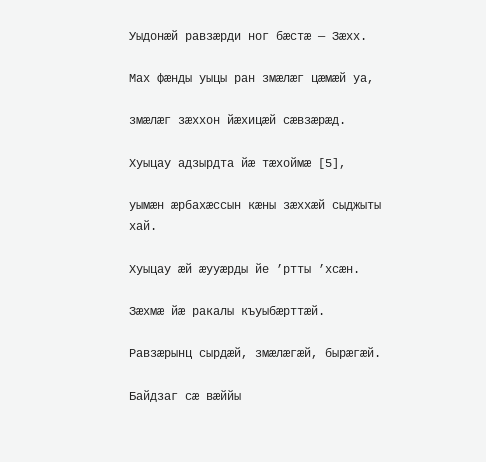Уыдонæй равзæрди ног бæстæ — Зæхх.

Мах фæнды уыцы ран змæлæг цæмæй уа,

змæлæг зæххон йæхицæй сæвзæрæд.

Хуыцау адзырдта йæ тæхоймæ [5],

уымæн æрбахæссын кæны зæххæй сыджыты хай.

Хуыцау æй æууæрды йе ’ртты ’хсæн.

Зæхмæ йæ ракалы къуыбæрттæй.

Равзæрынц сырдæй, змæлæгæй, бырæгæй.

Байдзаг сæ вæййы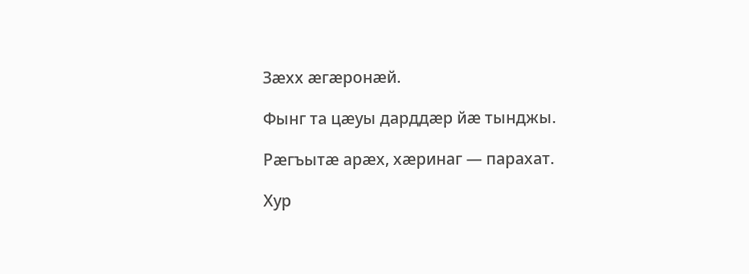Зæхх æгæронæй.

Фынг та цæуы дарддæр йæ тынджы.

Рæгъытæ арæх, хæринаг — парахат.

Хур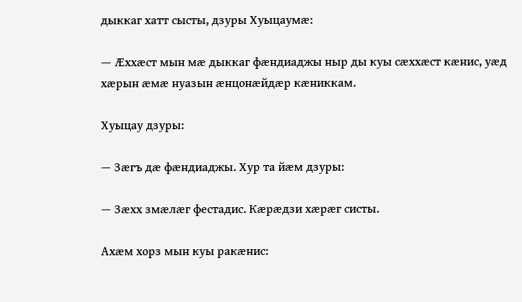дыккаг хатт сысты, дзуры Хуыцаумæ:

— Æххæст мын мæ дыккаг фæндиаджы ныр ды куы сæххæст кæнис, уæд хæрын æмæ нуазын æнцонæйдæр кæниккам.

Хуыцау дзуры:

— Зæгъ дæ фæндиаджы. Хур та йæм дзуры:

— Зæхх змæлæг фестадис. Кæрæдзи хæрæг систы.

Ахæм хорз мын куы ракæнис: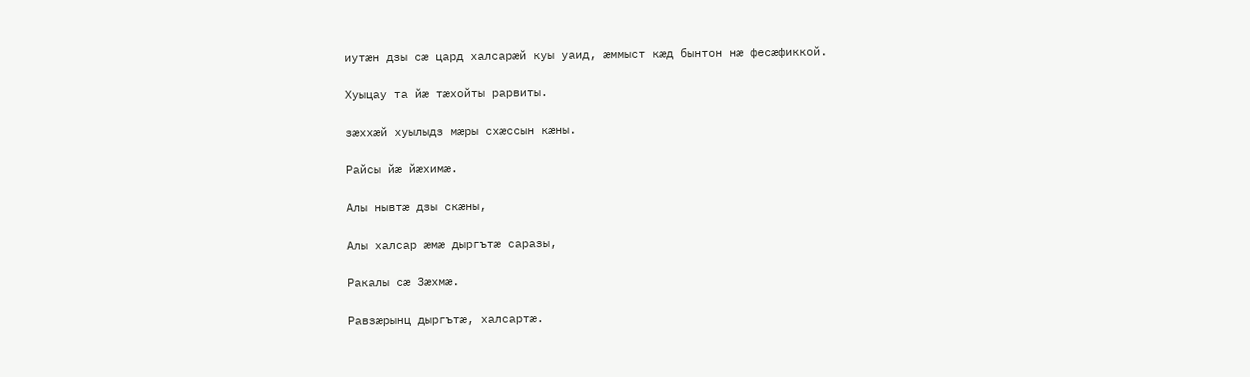иутæн дзы сæ цард халсарæй куы уаид, æммыст кæд бынтон нæ фесæфиккой.

Хуыцау та йæ тæхойты рарвиты.

зæххæй хуылыдз мæры схæссын кæны.

Райсы йæ йæхимæ.

Алы нывтæ дзы скæны,

Алы халсар æмæ дыргътæ саразы,

Ракалы сæ Зæхмæ.

Равзæрынц дыргътæ, халсартæ.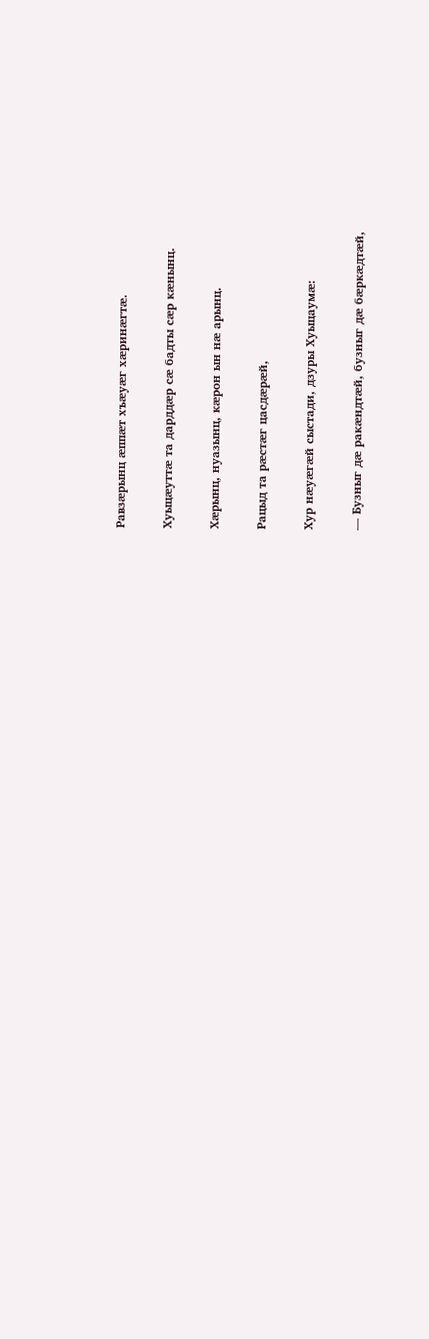Равзæрынц æппæт хъæуæг хæринæгтæ.

Хуыцæуттæ та дарддæр сæ бадты сæр кæнынц.

Хæрынц, нуазынц, кæрон ын нæ арынц.

Рацыд та рæстæг цасдæрæй,

Хур нæуæгæй сыстади, дзуры Хуыцаумæ:

— Бузныг дæ ракæндтæй, бузныг дæ бæркæдтæй,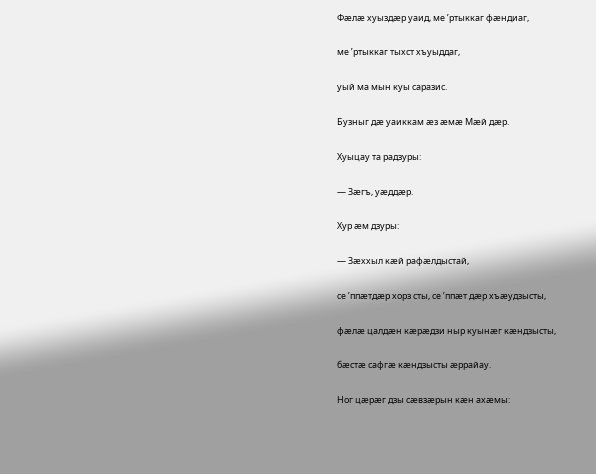Фæлæ хуыздæр уаид, ме ’ртыккаг фæндиаг,

ме ’ртыккаг тыхст хъуыддаг,

уый ма мын куы саразис.

Бузныг дæ уаиккам æз æмæ Мæй дæр.

Хуыцау та радзуры:

— Зæгъ, уæддæр.

Хур æм дзуры:

— Зæххыл кæй рафæлдыстай,

се ’ппæтдæр хорз сты, се ’ппæт дæр хъæудзысты,

фæлæ цалдæн кæрæдзи ныр куынæг кæндзысты,

бæстæ сафгæ кæндзысты æррайау.

Ног цæрæг дзы сæвзæрын кæн ахæмы: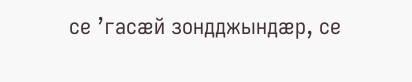се ’гасæй зондджындæр, се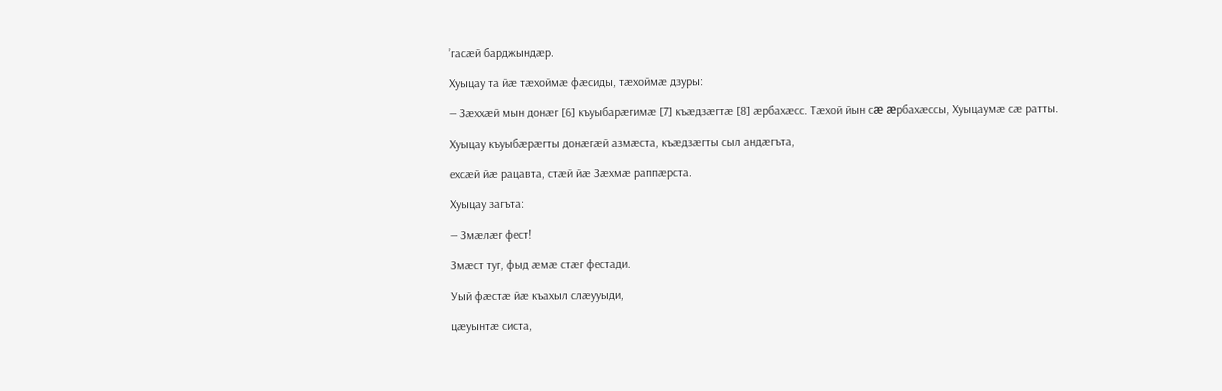’гасæй барджындæр.

Хуыцау та йæ тæхоймæ фæсиды, тæхоймæ дзуры:

— Зæххæй мын донæг [6] къуыбарæгимæ [7] къæдзæгтæ [8] æрбахæсс. Тæхой йын сæ æрбахæссы, Хуыцаумæ сæ ратты.

Хуыцау къуыбæрæгты донæгæй азмæста, къæдзæгты сыл андæгъта,

ехсæй йæ рацавта, стæй йæ Зæхмæ раппæрста.

Хуыцау загъта:

— Змæлæг фест!

Змæст туг, фыд æмæ стæг фестади.

Уый фæстæ йæ къахыл слæууыди,

цæуынтæ систа,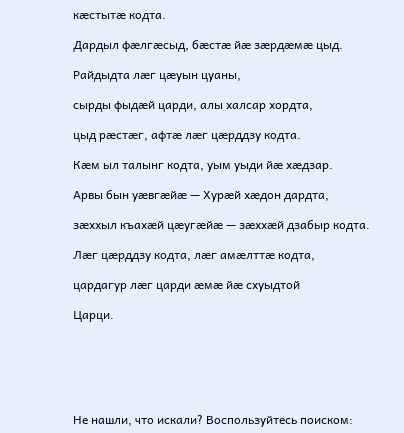кæстытæ кодта.

Дардыл фæлгæсыд, бæстæ йæ зæрдæмæ цыд.

Райдыдта лæг цæуын цуаны,

сырды фыдæй царди, алы халсар хордта,

цыд рæстæг, афтæ лæг цæрддзу кодта.

Кæм ыл талынг кодта, уым уыди йæ хæдзар.

Арвы бын уæвгæйæ — Хурæй хæдон дардта,

зæххыл къахæй цæугæйæ — зæххæй дзабыр кодта.

Лæг цæрддзу кодта, лæг амæлттæ кодта,

цардагур лæг царди æмæ йæ схуыдтой

Царци.






Не нашли, что искали? Воспользуйтесь поиском: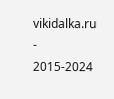vikidalka.ru - 2015-2024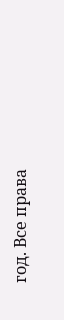год. Все права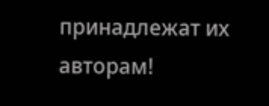принадлежат их авторам!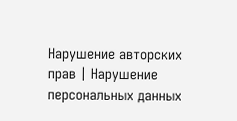Нарушение авторских прав | Нарушение персональных данных